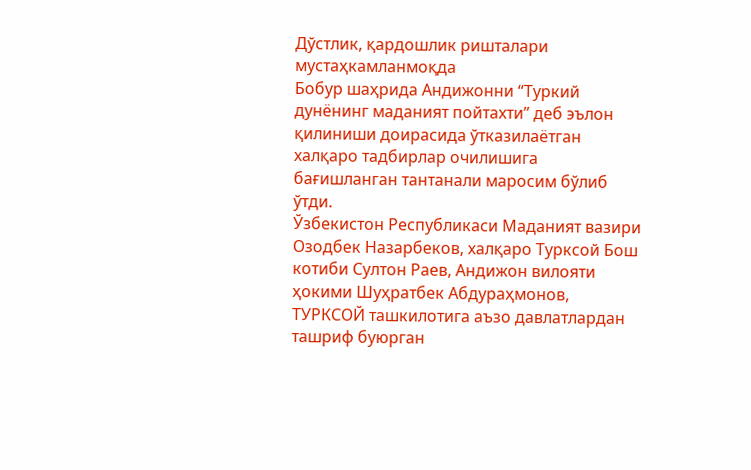Дўстлик, қардошлик ришталари мустаҳкамланмоқда
Бобур шаҳрида Андижонни “Туркий дунёнинг маданият пойтахти” деб эълон қилиниши доирасида ўтказилаётган халқаро тадбирлар очилишига бағишланган тантанали маросим бўлиб ўтди.
Ўзбекистон Республикаси Маданият вазири Озодбек Назарбеков, халқаро Турксой Бош котиби Султон Раев, Андижон вилояти ҳокими Шуҳратбек Абдураҳмонов, ТУРКСОЙ ташкилотига аъзо давлатлардан ташриф буюрган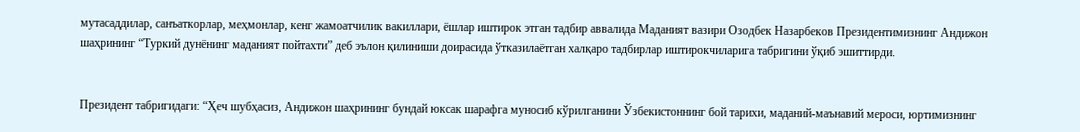мутасаддилар, санъаткорлар, меҳмонлар, кенг жамоатчилик вакиллари, ёшлар иштирок этган тадбир аввалида Маданият вазири Озодбек Назарбеков Президентимизнинг Андижон шаҳрининг “Туркий дунёнинг маданият пойтахти” деб эълон қилиниши доирасида ўтказилаётган халқаро тадбирлар иштирокчиларига табригини ўқиб эшиттирди.


Президент табригидаги: “Ҳеч шубҳасиз, Андижон шаҳрининг бундай юксак шарафга муносиб кўрилганини Ўзбекистоннинг бой тарихи, маданий-маънавий мероси, юртимизнинг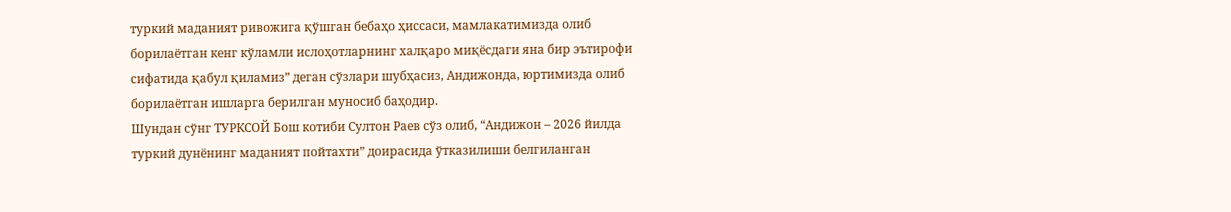туркий маданият ривожига қўшган бебаҳо ҳиссаси, мамлакатимизда олиб борилаётган кенг кўламли ислоҳотларнинг халқаро миқёсдаги яна бир эътирофи сифатида қабул қиламиз” деган сўзлари шубҳасиз, Андижонда, юртимизда олиб борилаётган ишларга берилган муносиб баҳодир.
Шундан сўнг ТУРКСОЙ Бош котиби Султон Раев сўз олиб, “Андижон – 2026 йилда туркий дунёнинг маданият пойтахти” доирасида ўтказилиши белгиланган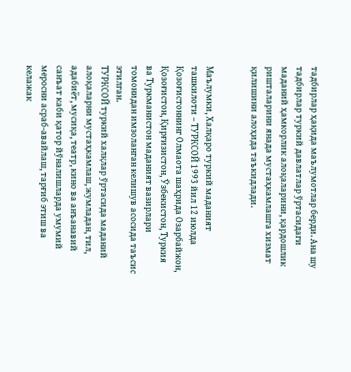тадбирлар ҳақида маълумотлар берди. Ана шу тадбирлар туркий давлатлар ўртасидаги маданий ҳамкорлик алоқаларини, қардошлик ришталарини янада мустаҳкамлашга хизмат қилишини алоҳида таъкидлади.


Маълумки, Халқаро туркий маданият ташкилоти – ТУРКСОЙ 1993 йил 12 июлда Қозоғистоннинг Олмаота шаҳрида Озарбайжон, Қозоғистон, Қирғизистон, Ўзбекистон, Туркия ва Туркманистон маданият вазирлари томонидан имзоланган келишув асосида таъсис этилган.
ТУРКСОЙ туркий халқлар ўртасида маданий алоқаларни мустаҳкамлаш, жумладан, тил, адабиёт, мусиқа, театр, кино ва анъанавий санъат каби қатор йўналишларда умумий меросни асраб-авайлаш, тарғиб этиш ва келажак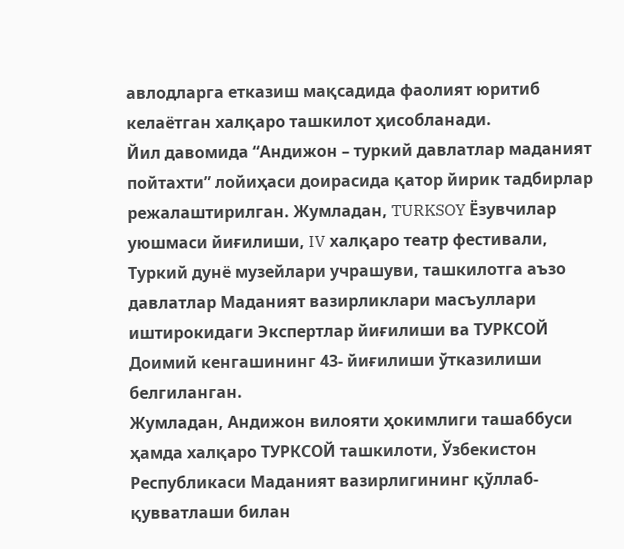авлодларга етказиш мақсадида фаолият юритиб келаётган халқаро ташкилот ҳисобланади.
Йил давомида “Андижон – туркий давлатлар маданият пойтахти” лойиҳаси доирасида қатор йирик тадбирлар режалаштирилган. Жумладан, TURKSOY Ёзувчилар уюшмаси йиғилиши, IV халқаро театр фестивали, Туркий дунё музейлари учрашуви, ташкилотга аъзо давлатлар Маданият вазирликлари масъуллари иштирокидаги Экспертлар йиғилиши ва ТУРКСОЙ Доимий кенгашининг 43- йиғилиши ўтказилиши белгиланган.
Жумладан, Андижон вилояти ҳокимлиги ташаббуси ҳамда халқаро ТУРКСОЙ ташкилоти, Ўзбекистон Республикаси Маданият вазирлигининг қўллаб-қувватлаши билан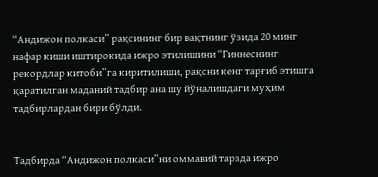“Андижон полкаси” рақсининг бир вақтнинг ўзида 20 минг нафар киши иштирокида ижро этилишини “Гиннеснинг рекордлар китоби”га киритилиши, рақсни кенг тарғиб этишга қаратилган маданий тадбир ана шу йўналишдаги муҳим тадбирлардан бири бўлди.


Тадбирда “Андижон полкаси”ни оммавий тарзда ижро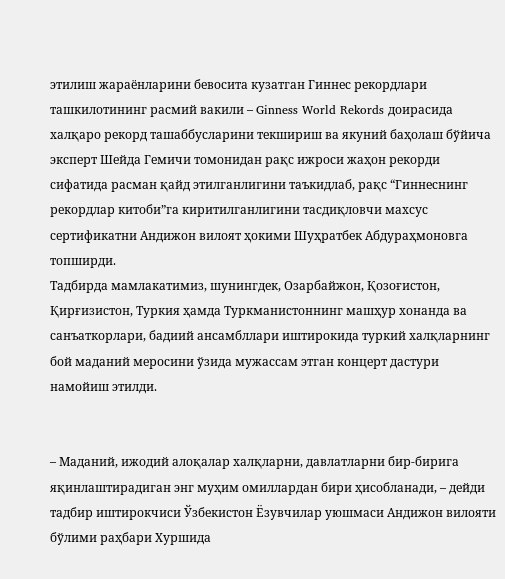этилиш жараёнларини бевосита кузатган Гиннес рекордлари ташкилотининг расмий вакили – Ginness World Rekords доирасида халқаро рекорд ташаббусларини текшириш ва якуний баҳолаш бўйича эксперт Шейда Гемичи томонидан рақс ижроси жаҳон рекорди сифатида расман қайд этилганлигини таъкидлаб, рақс “Гиннеснинг рекордлар китоби”га киритилганлигини тасдиқловчи махсус сертификатни Андижон вилоят ҳокими Шуҳратбек Абдураҳмоновга топширди.
Тадбирда мамлакатимиз, шунингдек, Озарбайжон, Қозоғистон, Қирғизистон, Туркия ҳамда Туркманистоннинг машҳур хонанда ва санъаткорлари, бадиий ансамбллари иштирокида туркий халқларнинг бой маданий меросини ўзида мужассам этган концерт дастури намойиш этилди.


– Маданий, ижодий алоқалар халқларни, давлатларни бир-бирига яқинлаштирадиган энг муҳим омиллардан бири ҳисобланади, – дейди тадбир иштирокчиси Ўзбекистон Ёзувчилар уюшмаси Андижон вилояти бўлими раҳбари Хуршида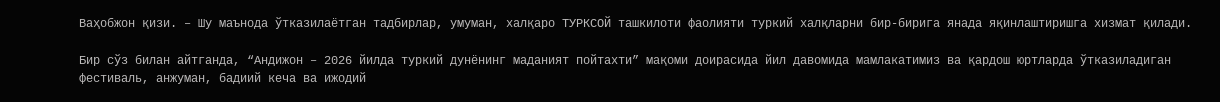Ваҳобжон қизи. – Шу маънода ўтказилаётган тадбирлар, умуман, халқаро ТУРКСОЙ ташкилоти фаолияти туркий халқларни бир-бирига янада яқинлаштиришга хизмат қилади.

Бир сўз билан айтганда, “Андижон – 2026 йилда туркий дунёнинг маданият пойтахти” мақоми доирасида йил давомида мамлакатимиз ва қардош юртларда ўтказиладиган фестиваль, анжуман, бадиий кеча ва ижодий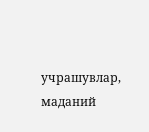учрашувлар, маданий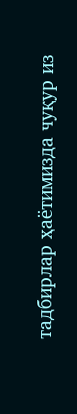тадбирлар ҳаётимизда чуқур из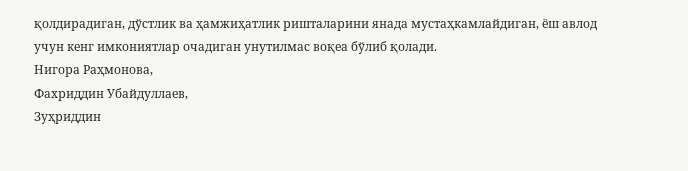қолдирадиган, дўстлик ва ҳамжиҳатлик ришталарини янада мустаҳкамлайдиган, ёш авлод учун кенг имкониятлар очадиган унутилмас воқеа бўлиб қолади.
Нигора Раҳмонова,
Фахриддин Убайдуллаев,
Зуҳриддин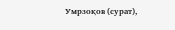Умрзоқов (сурат),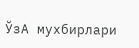ЎзА мухбирлари